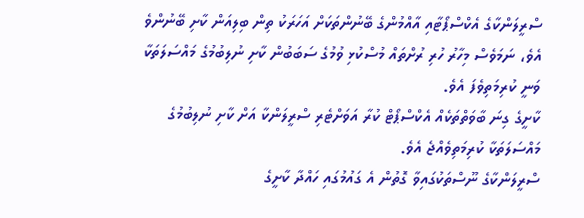ސްރީލަންކާގެ އެކްސްޕޯޓާއި އާއްމުންގެ ބޭނުންތަކަށް އަހަރަކު ތިން ބިލިއަން ކާށި ބޭނުންވެ އެވެ، ނަމަވެސް މިހާރު ހުރި ރުށްތައް މުސްކުޅި ވުމުގެ ސަބަބުން ކާށި ނުލިބުމުގެ މައްސަލަތަކާ ވަނީ ކުރިމަތިވެފަ އެވެ.
ކާށީގެ ގިނަ ބާވަތްތަކެއް އެކްސްޕޯޓް ކުރާ އަވަށްޓެރި ސްރީލަންކާ އަށް ކާށި ނުލިބުމުގެ މައްސަލަތަކާ ކުރިމަތިވެއްޖެ އެވެ.
ސްރީލަންކާގެ ނޫސްތަކުގައިވާ ގޮތުން އެ ގައުމުގައި ހައްދާ ކާށީގެ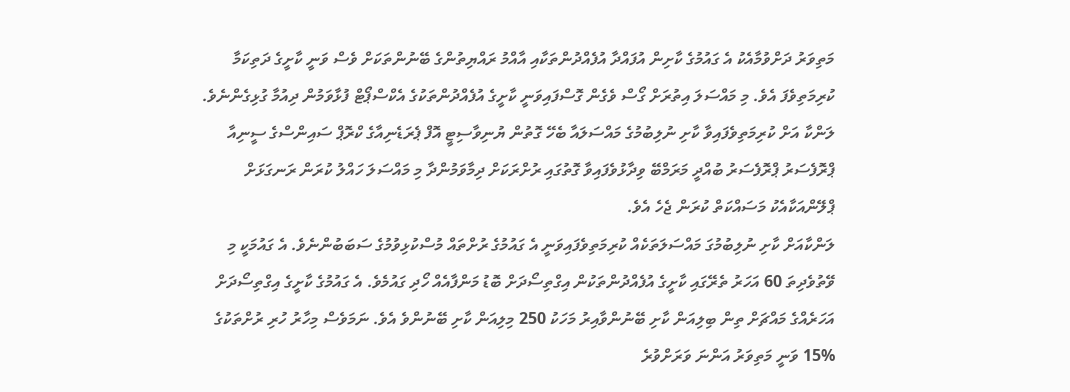މަތިވަރު ދަށްވުމާއެކު އެ ގައުމުގެ ކާށިން އުފައްދާ އުފެއްދުންތަކާއި އާއްމު ރައްޔިތުންގެ ބޭނުންތަކަށް ވެސް ވަނީ ކާށީގެ ދަތިކަމާ ކުރިމަތިވެފަ އެވެ. މި މައްސަލަ އިތުރަށް ގޯސް ވެގެން ގޮސްފައިވަނީ ކާށީގެ އުފެއްދުންތަކުގެ އެކްސްޕޯޓް ފުޅާވަމުން ދިއުމާ ގުޅިގެންނެވެ.
ލަންކާ އަށް ކުރިމަތިވެފައިވާ ކާށި ނުލިބުމުގެ މައްސަލައާ ބެހޭ ގޮތުން ޔުނިވާސިޓީ އޮފް ޕެރަޑެނިއާގެ ކްރޮޕް ސައިންސްގެ ސީނިއާ ޕްރޮފެސަރު ޕްރޮފެސަރު ބުއްދީ މަރަމްބޭ ވިދާޅުވެފައިވާ ގޮތުގައި ރުށްރަކަށް ދިމާވަމުންދާ މި މައްސަލަ ހައްލު ކުރަން ރަނގަޅަށް ޕްލޭންއަކާއެކު މަސައްކަތް ކުރަން ޖެހެ އެވެ.
ލަންކާއަށް ކާށި ނުލިބުމުގަ މައްސަލަތަކެއް ކުރިމަތިވެފައިވަނީ އެ ގައުމުގެ ރުށްތައް މުސްކުޅިވުމުގެ ސަބަބުންނެވެ. އެ ގައުމަކީ މި ވޭތުވެދިތަ 60 އަހަރު ތެރޭގައި ކާށީގެ އުފެއްދުންތަކުން އިގްތިސޯދަށް ބޮޑު މަންފާއެއް ހޯދި ގައުމެވެ. އެ ގައުމުގެ ކާށީގެ އިގްތިސޯދަށް އަހަރެއްގެ މައްޗަށް ތިން ބިލިއަން ކާށި ބޭނުންވާއިރު މަހަކު 250 މިލިއަން ކާށި ބޭނުންވެ އެވެ. ނަމަވެސް މިހާރު ހުރި ރުށްތަކުގެ %15 ވަނީ މަތިވަރު އަންނަ ވަރަށްވުރެ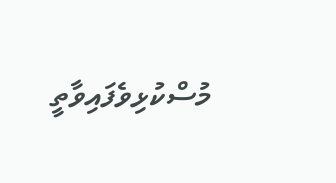މުސްކުޅިވެފައިވާތީ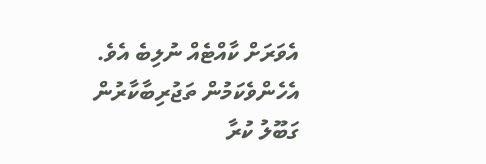އެވަރަށް ކާއްޓެއް ނުލިބެ އެވެ. އެހެންވެކަމުން ތަޖުރިބާކާރުން ގަބޫލު ކުރާ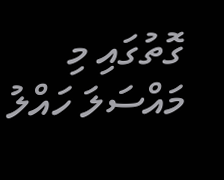ގޮތުގައި މި މައްސަލަ ހައްލު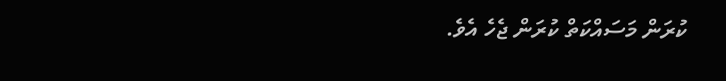ކުރަން މަސައްކަތް ކުރަން ޖެހެ އެވެ.